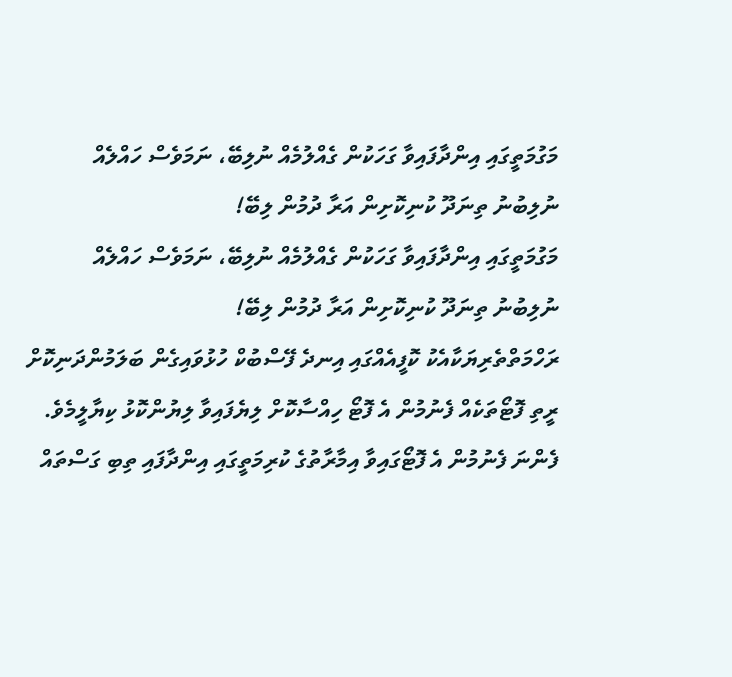މަގުމަތީގައި އިންދާފައިވާ ގަހަކުން ގެއްލުމެއް ނުލިބޭ، ނަމަވެސް ހައްލެއް ނުލިބުނު ތިނަދޫ ކުނިކޮށިން އަރާ ދުމުން ލިބޭ!
މަގުމަތީގައި އިންދާފައިވާ ގަހަކުން ގެއްލުމެއް ނުލިބޭ، ނަމަވެސް ހައްލެއް ނުލިބުނު ތިނަދޫ ކުނިކޮށިން އަރާ ދުމުން ލިބޭ!
ރަހްމަތްތެރިޔަކާއެކު ކޮފީއެއްގައި އިނދެ ފޭސްބުކް ހުޅުވައިގެން ބަލަމުންދަނިކޮށް ރީތި ފޮޓޯތަކެއް ފެނުމުން އެ ފޮޓޯ ހިއްސާކޮށް ލިޔެފައިވާ ލިޔުންކޮޅު ކިޔާލީމެވެ. ފެންނަ ފެނުމުން އެ ފޮޓޯގައިވާ އިމާރާތުގެ ކުރިމަތީގައި އިންދާފައި ތިބި ގަސްތައް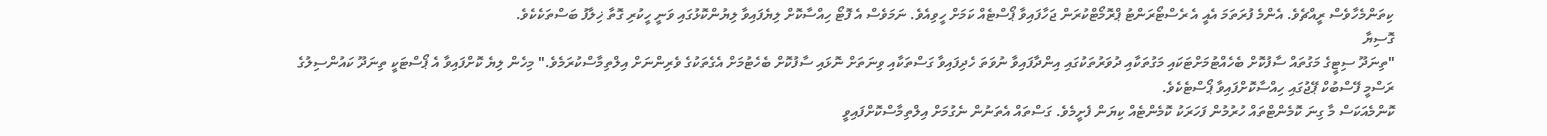ކިތަންމެހާވެސް ރީއްޗެވެ. އެންމެ ފުރަތަމަ އެއީ އެ ރެސްޓޯރަންޓު ޕްރޮމޯޓްކުރަން ޖަހާފައިވާ ޕޯސްޓެއް ކަމަށް ހީވިއެވެ. ނަމަވެސް އެ ފޮޓޯ ހިއްސާކޮށް ލިޔެފައިވާ ލިޔުންކޮޅުގައި ވަނީ ހީކުރި ގޮތާ ޚިލާފު ބަސްތަކެކެވެ.
ގޮސިޔާ
"ތިނަދޫ ސިޓީގެ މަގުތައް ސާފުކޮށް ބެހެއްޓުމަށްޓަކައި މަގުތަކާއި ދުވަރުތަކުގައި އިންދާފައިވާ ނުވަތަ ހެދިފައިވާ ގަސްތަކާއި ވިނަތަށް ނޮޅައި ސާފުކޮށް ބެހެޓުމަށް އެގެތަކުގެ ވެރިންނަށް އިލްތިމާސްކުރަމެވެ." މިހެން ލިޔެ ކޮށްފައިވާ އެ ޕޯސްޓަކީ ތިނަދޫ ކައުންސިލުގެ ރަސްމީ ފޭސްބުކް ޕޭޖުގައި ހިއްސާކޮށްފައިވާ ޕޯސްޓެކެވެ.
ކޮންމެއަކަސް މާ ގިނަ ކޮމެންޓްތައް ހުރުމުން ފަހަރަކު ކޮމެންޓެއް ކިޔަން ފެށީމެވެ. ގަސްތައް އެތަނުން ނެގުމަށް އިލްތިމާސްކޮށްފައިވީ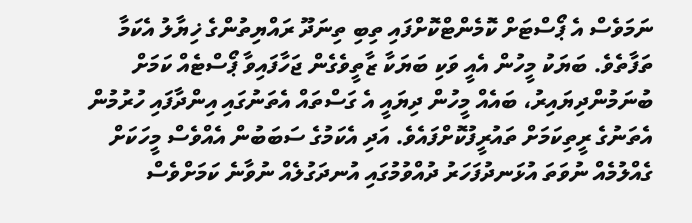ނަމަވެސް އެ ޕޯސްޓަށް ކޮމެންޓްކޮށްފައި ތިބި ތިނަދޫ ރައްޔިތުންގެ ޚިޔާލު އެކަމާ ތަފާތެވެ. ބަޔަކު މީހުން އެއީ ވަކި ބަޔަކާ ޒާތީވެގެން ޖަހާފައިވާ ޕޯސްޓެއް ކަމަށް ބުނަމުންދިޔައިރު، ބައެއް މީހުން ދިޔައީ އެ ގަސްތައް އެތަނުގައި އިންދާފައި ހުރުމުން އެތަނުގެ ރީތިކަމަށް ތައުރީފުކޮށްފައެވެ. އަދި އެކަމުގެ ސަބަބުން އެއްވެސް މީހަކަށް ގެއްލުމެއް ނުވަތަ އުޅަނދުފަހަރު ދުއްވުމުގައި އުނދަގުލެއް ނުވާނެ ކަމަށްވެސް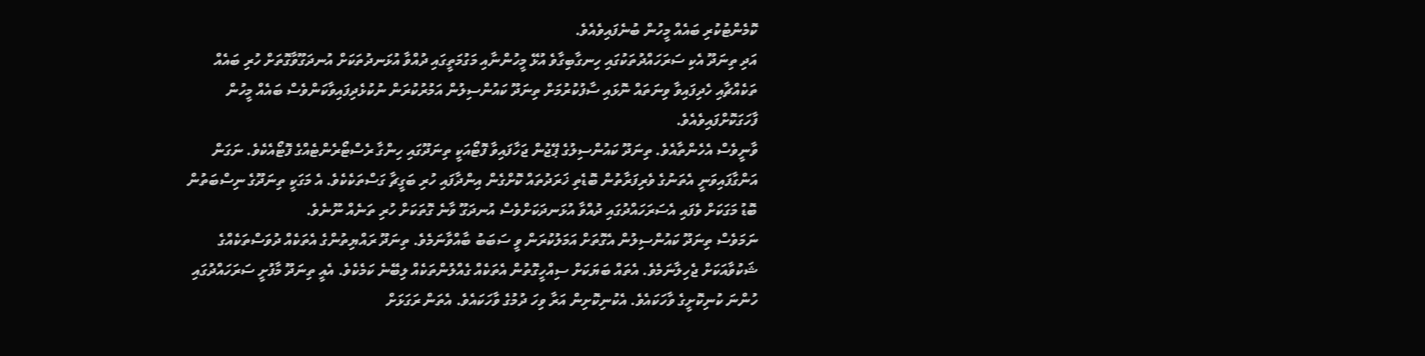ކޮމެންޓުކުރި ބައެއް މީހުން ބުނެފައިވެއެވެ.
އަދި ތިނަދޫ އެކި ސަރަހައްދުތަކުގައި ހިނގާބިގާވެ އުޅޭ މީހުންނާއި މަގުމަތީގައި ދުއްވާ އުޅަނދުތަކަށް އުނދަގޫވާގޮތަށް ހުރި ބައެއް ތަކެއްޗާއި ހެދިފައިވާ ވިނަތައް ނޮޅައި ސާފުކުރުމަށް ތިނަދޫ ކައުންސިލުން އަމުރުކުރަން ނުކުޅެދިފައިވާކަންވެސް ބައެއް މީހުން ފާހަގަކޮށްފައިވެއެވެ.
ވާނީވެސް އެހެންތާއެވެ. ތިނަދޫ ކައުންސިލުގެ ޕޭޖުން ޖަހާފައިވާ ފޮޓޯއަކީ ތިނަދޫގައި ހިންގާ ރެސްޓޯރެންޓެއްގެ ފޮޓޯއެކެވެ. ނަގަން އަންގާފައިވަނީ އެތަނުގެ ވެރިފަރާތުން ބޮޑެތި ޚަރަދުތައް ކޮށްގެން އިންދާފައި ހުރި ބަގީޗާ ގަސްތަކެކެވެ. އެ މަގަކީ ތިނަދޫގެ ނިސްބަތުން ބޮޑު މަގަކަށް ވެފައި އެސަރަހައްދުގައި ދުއްވާ އުޅަނދަކަށްވެސް އުނދަގޫ ވާނެ ގޮތަކަށް ހުރި ތަނެއް ނޫނެވެ.
ނަމަވެސް ތިނަދޫ ކައުންސިލުން އެގޮތަށް އަމަލުކުރަން ވީ ސަބަބު ބާއްވާނަމެވެ. ތިނަދޫ ރައްޔިތުންގެ އެތަކެއް ދުވަސްތަކެއްގެ ޝަކުވާއަކަށް ޖެހިލާނަމެވެ. އެތައް ބަޔަކަށް ސިއްހީގޮތުން އެތަކެއް ގެއްލުންތަކެއް ލިބޭނެ ކަމެކެވެ. އެއީ ތިނަދޫ މާފުށީ ސަރަހައްދުގައި ހުންނަ ކުނިކޮށީގެ ވާހަކައެވެ. އެކުނިކޮށިން އަރާ ވިހަ ދުމުގެ ވާހަކައެވެ. އެތަން ރަގަޅަށް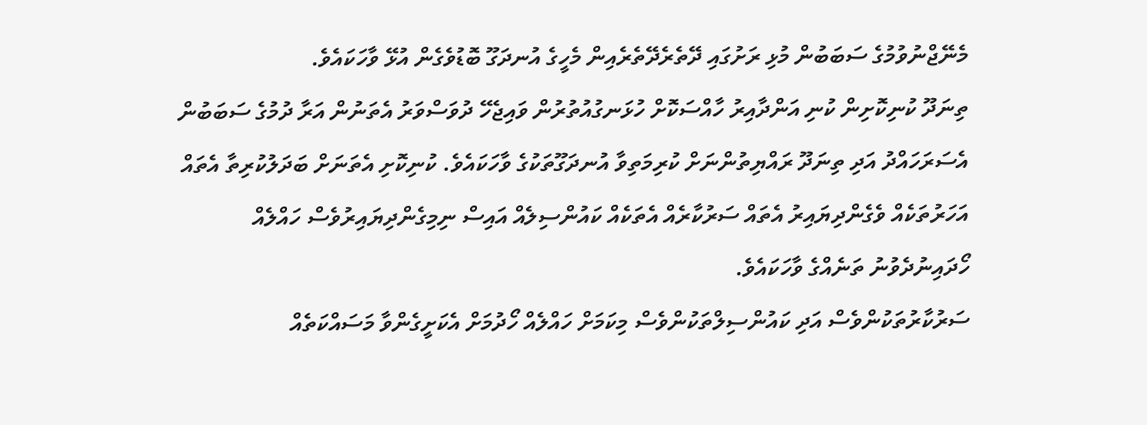މެނޭޖްނުވުމުގެ ސަބަބުން މުޅި ރަށުގައި ދޭތެރެދޭތެރެއިން މެހީގެ އުނދަގޫ ބޮޑުވެގެން އުޅޭ ވާހަކައެވެ.
ތިނަދޫ ކުނިކޮށިން ކުނި އަންދާއިރު ހާއްސަކޮށް ހުޅަނގުއުތުރުން ވައިޖެހޭ ދުވަސްވަރު އެތަނުން އަރާ ދުމުގެ ސަބަބުން އެސަރަހައްދު އަދި ތިނަދޫ ރައްޔިތުންނަށް ކުރިމަތިވާ އުނދަގޫތަކުގެ ވާހަކައެވެ. ކުނިކޮށި އެތަނަށް ބަދަލުކުރިތާ އެތައް އަހަރުތަކެއް ވެގެންދިޔައިރު އެތައް ސަރުކާރެއް އެތަކެއް ކައުންސިލެއް އައިސް ނިމިގެންދިޔައިރުވެސް ހައްލެއް ހޯދައިނުދެވުނު ތަނެއްގެ ވާހަކައެވެ.
ސަރުކާރުތަކުންވެސް އަދި ކައުންސިލްތަކުންވެސް މިކަމަށް ހައްލެއް ހޯދުމަށް އެކަށީގެންވާ މަސައްކަތެއް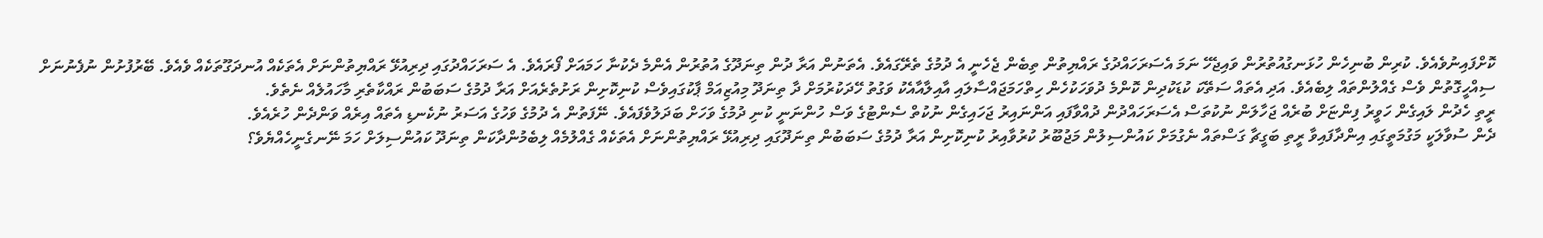ކޮށްފައިނުވެއެވެ. ކުރިން ބުނިހެން ހުޅަނގުއުތުރުން ވައިޖެހޭ ނަމަ އެސަރަހައްދުގެ ރައްޔިތުން ތިބެން ޖެހެނީ އެ ދުމުގެ ތެރޭގައެވެ. އެތަނުން އަރާ ދުން ތިނަދޫގެ އުތުރުން އެންމެ ދެކުނާ ހަމައަށް ފޯރައެވެ. އެ ސަރަހައްދުގައި ދިރިއުޅޭ ރައްޔިތުންނަށް އެތަކެއް އުނދަގޫތަކެއް ވެއެވެ. ބޭރުފުށުން ނުފެނުނަށް ސިއްހީގޮތުން ވެސް ގެއްލުންތައް ލިބެއެވެ. އަދި އެތައް ސަތޭކަ ކުޑަކުދިން ކޮންމެ ދުވަހަކުހެން ހިތްހަމަޖައްސާލައި އާއިލާއާއެކު ވަގުތު ހޭދަކުރުމަށް ދާ ތިނަދޫ މިއުޒިއަމް ޕާކުގައިވެސް ކުނިކޮށިން ރަށުތެރެއަށް އަރާ ދުމުގެ ސަބަބުން ރައްކާތެރި މާހައުލެއް ނެތެވެ.
ރީތި ހެދުން ލައިގެން ހަވީރު ފިންޏަށް ބުރެއް ޖަހާލަން ނުކުތަސް އެސަރަހައްދުން ދުއްވާފައި އަންނައިރު ޖަހައިގެން ނުކުތް ސެންޓުގެ ވަސް ހުންނަނީ ކުނި ދުމުގެ ވަހަށް ބަދަލުވެފައެވެ. ނޭފަތުން އެ ދުމުގެ ވަހުގެ އަސަރު ނުކެނޑި އެތައް އިރެއް ވަންދެން ހުރެއެވެ.
ދެން ސުވާލަކީ މަގުމަތީގައި އިންދާފައިވާ ރީތި ބަގީޗާ ގަސްތައް ނެގުމަށް ކައުންސިލުން މަޖުބޫރު ކުރުވާއިރު ކުނިކޮށިން އަރާ ދުމުގެ ސަބަބުން ތިނަދޫގައި ދިރިއުޅޭ ރައްޔިތުންނަށް އެތަކެއް ގެއްލުމެއް ލިބެމުންދާކަން ތިނަދޫ ކައުންސިލަށް ހަމަ ނޭނގެނީހެއްޔެވެ؟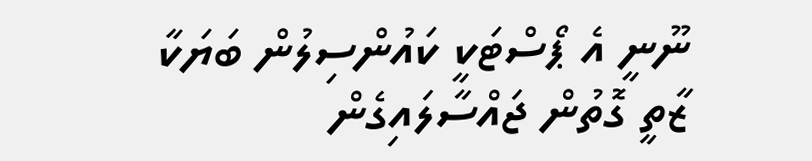ނޫނީ އެ ޕޯސްޓަކީ ކައުންސިލުން ބަޔަކާ ޒާތީ ގޮތުން ޖައްސާލައިގެން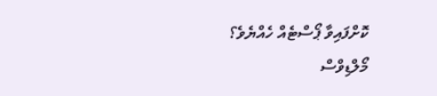ކޮށްފައިވާ ޕޯސްޓެއް ހެއްޔެވެ؟
މޯލްޑިވްސް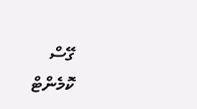ގޭސް
ކޮމެންޓް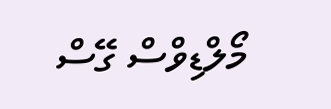މޯލްޑިވްސް ގޭސް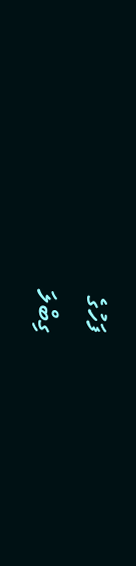ފަހުގެ
ގިބްލަ